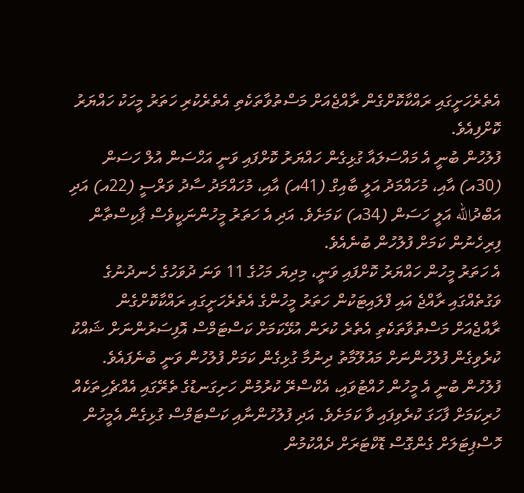އެތެރެހަށީގައި ރައްކާކޮށްގެން ރާއްޖެއަށް މަސްތުވާތަކެތި އެތެރެކުރި ހަތަރު މީހަކު ހައްޔަރު ކޮށްފިއެވެ.
ފުލުހުން ބުނީ އެ މައްސަލައާ ގުޅިގެން ހައްޔަރު ކޮށްފައި ވަނީ އަހްސަން އުލް ހަސަން (30އ) އާއި، މުހައްމަދު އަލީ ބާއިގް (41އ) އާއި، މުހައްމަދު ސާދު ވަރްސީ (22އ) އަދި އަބްދުالله އަލީ ހަސަން (34އ) ކަމަށެވެ. އަދި އެ ހަތަރު މީހުންނަކީވެސް ޕާކިސްތާން ފިރިހެނުން ކަމަށް ފުލުހުން ބުނެއެވެ.
އެ ހަތަރު މީހުން ހައްޔަރު ކޮށްފައި ވަނީ، މިދިޔަ މަހުގެ 11 ވަނަ ދުވަހުގެ ހެނދުނުގެ ވަގުތެއްގައި ރާއްޖެ އައި ފްލައިޓަކުން ހަތަރު މީހުންގެ އެތެރެހަށީގައި ރައްކާކޮށްގެން ރާއްޖެއަށް މަސްތުވާތަކެތި އެތެރެ ކުރަން އުޅޭކަމަށް ކަސްޓަމްސް އޮފިސަރުންނަށް ޝައްކު ކުރެވިގެން ފުލުހުންނަށް މައުލޫމާތު ދިނުމާ ގުޅިގެން ކަމަށް ފުލުހުން ވަނީ ބުނެފައެވެ.
ފުލުހުން ބުނީ އެ މީހުން ހުއްޓުވައި، އެކްސްރޭ ކުރުމުން ހަށިގަނޑުގެ ތެރޭގައި އެއްޗެހިތަކެއް ހުރިކަމަށް ފާހަގަ ކުރެވިފައި ވާ ކަމަށެވެ. އަދި ފުލުހުންނާއި ކަސްޓަމްސް ގުޅިގެން އެމީހުން ހޮސްޕިޓަލަށް ގެންގޮސް ޑޮކްޓަރަށް ދެއްކުމުން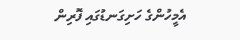އެމީހުންގެ ހަށިގަނޑުގައި ފޮރިން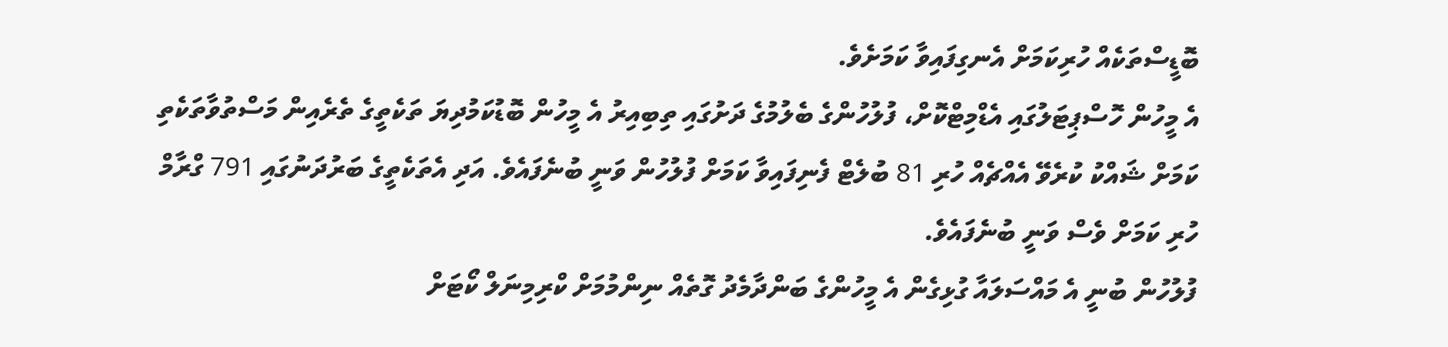ބޮޑީސްތަކެއް ހުރިކަމަށް އެނގިފައިވާ ކަމަށެވެ.
އެ މީހުން ހޮސްޕިޓަލުގައި އެޑްމިޓްކޮށް، ފުލުހުންގެ ބެލުމުގެ ދަށުގައި ތިބިއިރު އެ މީހުން ބޮޑުކަމުދިޔަ ތަކެތީގެ ތެރެއިން މަސްތުވާތަކެތި ކަމަށް ޝައްކު ކުރެވޭ އެއްޗެއް ހުރި 81 ބުލެޓް ފެނިފައިވާ ކަމަށް ފުލުހުން ވަނީ ބުނެފައެވެ. އަދި އެތަކެތީގެ ބަރުދަނުގައި 791 ގްރާމް ހުރި ކަމަށް ވެސް ވަނީ ބުނެފައެވެ.
ފުލުހުން ބުނީ އެ މައްސަލައާ ގުޅިގެން އެ މީހުންގެ ބަންދާމެދު ގޮތެއް ނިންމުމަށް ކްރިމިނަލް ކޯޓަށް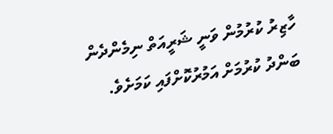ހާޒިރު ކުރުމުން ވަނީ ޝަރީއަތް ނިމެންދެން ބަންދު ކުރުމަށް އަމުރުކޮށްފައި ކަމަށެވެ.